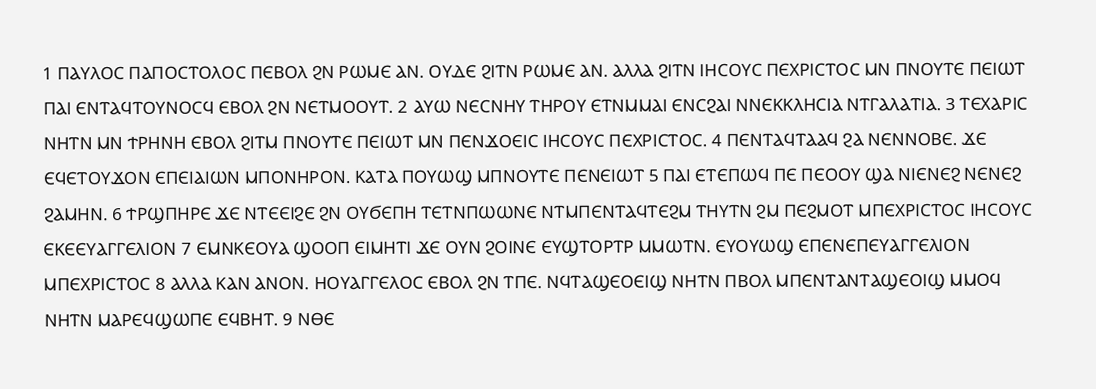1 ⲠⲀⲨⲖⲞⲤ ⲠⲀⲠⲞⲤⲦⲞⲖⲞⲤ ⲠⲈⲂⲞⲖ ϨⲚ ⲢⲰⲘⲈ ⲀⲚ. ⲞⲨⲆⲈ ϨⲒⲦⲚ ⲢⲰⲘⲈ ⲀⲚ. ⲀⲖⲖⲀ ϨⲒⲦⲚ ⲒⲎⲤⲞⲨⲤ ⲠⲈⲬⲢⲒⲤⲦⲞⲤ ⲘⲚ ⲠⲚⲞⲨⲦⲈ ⲠⲈⲒⲰⲦ ⲠⲀⲒ ⲈⲚⲦⲀϤⲦⲞⲨⲚⲞⲤϤ ⲈⲂⲞⲖ ϨⲚ ⲚⲈⲦⲘⲞⲞⲨⲦ. 2 ⲀⲨⲰ ⲚⲈⲤⲚⲎⲨ ⲦⲎⲢⲞⲨ ⲈⲦⲚⲘⲘⲀⲒ ⲈⲚⲤϨⲀⲒ ⲚⲚⲈⲔⲔⲖⲎⲤⲒⲀ ⲚⲦⲄⲀⲖⲀⲦⲒⲀ. 3 ⲦⲈⲬⲀⲢⲒⲤ ⲚⲎⲦⲚ ⲘⲚ ϮⲢⲎⲚⲎ ⲈⲂⲞⲖ ϨⲒⲦⲘ ⲠⲚⲞⲨⲦⲈ ⲠⲈⲒⲰⲦ ⲘⲚ ⲠⲈⲚϪⲞⲈⲒⲤ ⲒⲎⲤⲞⲨⲤ ⲠⲈⲬⲢⲒⲤⲦⲞⲤ. 4 ⲠⲈⲚⲦⲀϤⲦⲀⲀϤ ϨⲀ ⲚⲈⲚⲚⲞⲂⲈ. ϪⲈ ⲈϤⲈⲦⲞⲨϪⲞⲚ ⲈⲠⲈⲒⲀⲒⲰⲚ ⲘⲠⲞⲚⲎⲢⲞⲚ. ⲔⲀⲦⲀ ⲠⲞⲨⲰϢ ⲘⲠⲚⲞⲨⲦⲈ ⲠⲈⲚⲈⲒⲰⲦ 5 ⲠⲀⲒ ⲈⲦⲈⲠⲰϤ ⲠⲈ ⲠⲈⲞⲞⲨ ϢⲀ ⲚⲒⲈⲚⲈϨ ⲚⲈⲚⲈϨ ϨⲀⲘⲎⲚ. 6 ϮⲢϢⲠⲎⲢⲈ ϪⲈ ⲚⲦⲈⲈⲒϨⲈ ϨⲚ ⲞⲨϬⲈⲠⲎ ⲦⲈⲦⲚⲠⲰⲰⲚⲈ ⲚⲦⲘⲠⲈⲚⲦⲀϤⲦⲈϨⲘ ⲦⲎⲨⲦⲚ ϨⲘ ⲠⲈϨⲘⲞⲦ ⲘⲠⲈⲬⲢⲒⲤⲦⲞⲤ ⲒⲎⲤⲞⲨⲤ ⲈⲔⲈⲈⲨⲀⲄⲄⲈⲖⲒⲞⲚ 7 ⲈⲘⲚⲔⲈⲞⲨⲀ ϢⲞⲞⲠ ⲈⲒⲘⲎⲦⲒ ϪⲈ ⲞⲨⲚ ϨⲞⲒⲚⲈ ⲈⲨϢⲦⲞⲢⲦⲢ ⲘⲘⲰⲦⲚ. ⲈⲨⲞⲨⲰϢ ⲈⲠⲈⲚⲈⲠⲈⲨⲀⲄⲄⲈⲖⲒⲞⲚ ⲘⲠⲈⲬⲢⲒⲤⲦⲞⲤ 8 ⲀⲖⲖⲀ ⲔⲀⲚ ⲀⲚⲞⲚ. ⲎⲞⲨⲀⲄⲄⲈⲖⲞⲤ ⲈⲂⲞⲖ ϨⲚ ⲦⲠⲈ. ⲚϤⲦⲀϢⲈⲞⲈⲒϢ ⲚⲎⲦⲚ ⲠⲂⲞⲖ ⲘⲠⲈⲚⲦⲀⲚⲦⲀϢⲈⲞⲒϢ ⲘⲘⲞϤ ⲚⲎⲦⲚ ⲘⲀⲢⲈϤϢⲰⲠⲈ ⲈϤⲂⲎⲦ. 9 ⲚⲐⲈ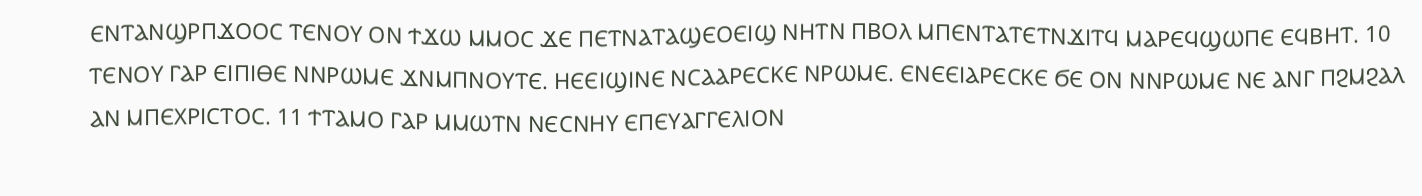ⲈⲚⲦⲀⲚϢⲢⲠϪⲞⲞⲤ ⲦⲈⲚⲞⲨ ⲞⲚ ϮϪⲰ ⲘⲘⲞⲤ ϪⲈ ⲠⲈⲦⲚⲀⲦⲀϢⲈⲞⲈⲒϢ ⲚⲎⲦⲚ ⲠⲂⲞⲖ ⲘⲠⲈⲚⲦⲀⲦⲈⲦⲚϪⲒⲦϤ ⲘⲀⲢⲈϤϢⲰⲠⲈ ⲈϤⲂⲎⲦ. 10 ⲦⲈⲚⲞⲨ ⲄⲀⲢ ⲈⲒⲠⲒⲐⲈ ⲚⲚⲢⲰⲘⲈ ϪⲚⲘⲠⲚⲞⲨⲦⲈ. ⲎⲈⲈⲒϢⲒⲚⲈ ⲚⲤⲀⲀⲢⲈⲤⲔⲈ ⲚⲢⲰⲘⲈ. ⲈⲚⲈⲈⲒⲀⲢⲈⲤⲔⲈ ϬⲈ ⲞⲚ ⲚⲚⲢⲰⲘⲈ ⲚⲈ ⲀⲚⲄ ⲠϨⲘϨⲀⲖ ⲀⲚ ⲘⲠⲈⲬⲢⲒⲤⲦⲞⲤ. 11 ϮⲦⲀⲘⲞ ⲄⲀⲢ ⲘⲘⲰⲦⲚ ⲚⲈⲤⲚⲎⲨ ⲈⲠⲈⲨⲀⲄⲄⲈⲖⲒⲞⲚ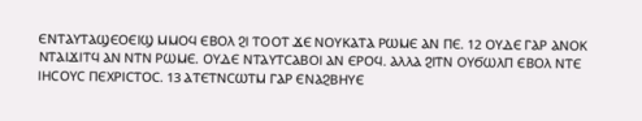ⲈⲚⲦⲀⲨⲦⲀϢⲈⲞⲈⲒϢ ⲘⲘⲞϤ ⲈⲂⲞⲖ ϨⲒ ⲦⲞⲞⲦ ϪⲈ ⲚⲞⲨⲔⲀⲦⲀ ⲢⲰⲘⲈ ⲀⲚ ⲠⲈ. 12 ⲞⲨⲆⲈ ⲄⲀⲢ ⲀⲚⲞⲔ ⲚⲦⲀⲒϪⲒⲦϤ ⲀⲚ ⲚⲦⲚ ⲢⲰⲘⲈ. ⲞⲨⲆⲈ ⲚⲦⲀⲨⲦⲤⲀⲂⲞⲒ ⲀⲚ ⲈⲢⲞϤ. ⲀⲖⲖⲀ ϨⲒⲦⲚ ⲞⲨϬⲰⲖⲠ ⲈⲂⲞⲖ ⲚⲦⲈ ⲒⲎⲤⲞⲨⲤ ⲠⲈⲬⲢⲒⲤⲦⲞⲤ. 13 ⲀⲦⲈⲦⲚⲤⲰⲦⲘ ⲄⲀⲢ ⲈⲚⲀϨⲂⲎⲨⲈ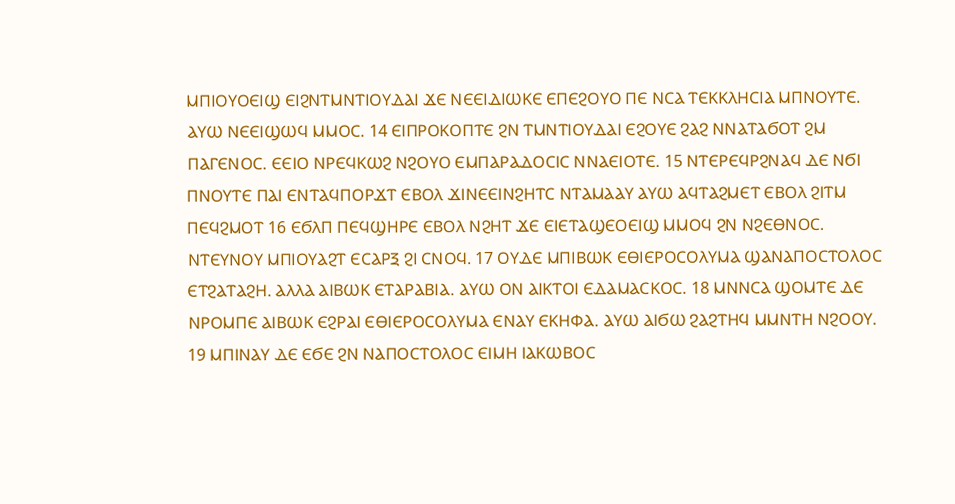ⲘⲠⲒⲞⲨⲞⲈⲒϢ ⲈⲒϨⲚⲦⲘⲚⲦⲒⲞⲨⲆⲀⲒ ϪⲈ ⲚⲈⲈⲒⲆⲒⲰⲔⲈ ⲈⲠⲈϨⲞⲨⲞ ⲠⲈ ⲚⲤⲀ ⲦⲈⲔⲔⲖⲎⲤⲒⲀ ⲘⲠⲚⲞⲨⲦⲈ. ⲀⲨⲰ ⲚⲈⲈⲒϢⲰϤ ⲘⲘⲞⲤ. 14 ⲈⲒⲠⲢⲞⲔⲞⲠⲦⲈ ϨⲚ ⲦⲘⲚⲦⲒⲞⲨⲆⲀⲒ ⲈϨⲞⲨⲈ ϨⲀϨ ⲚⲚⲀⲦⲀϬⲞⲦ ϨⲘ ⲠⲀⲄⲈⲚⲞⲤ. ⲈⲈⲒⲞ ⲚⲢⲈϤⲔⲰϨ ⲚϨⲞⲨⲞ ⲈⲘⲠⲀⲢⲀⲆⲞⲤⲒⲤ ⲚⲚⲀⲈⲒⲞⲦⲈ. 15 ⲚⲦⲈⲢⲈϤⲢϨⲚⲀϤ ⲆⲈ ⲚϬⲒ ⲠⲚⲞⲨⲦⲈ ⲠⲀⲒ ⲈⲚⲦⲀϤⲠⲞⲢϪⲦ ⲈⲂⲞⲖ ϪⲒⲚⲈⲈⲒⲚϨⲎⲦⲤ ⲚⲦⲀⲘⲀⲀⲨ ⲀⲨⲰ ⲀϤⲦⲀϨⲘⲈⲦ ⲈⲂⲞⲖ ϨⲒⲦⲘ ⲠⲈϤϨⲘⲞⲦ 16 ⲈϬⲖⲠ ⲠⲈϤϢⲎⲢⲈ ⲈⲂⲞⲖ ⲚϨⲎⲦ ϪⲈ ⲈⲒⲈⲦⲀϢⲈⲞⲈⲒϢ ⲘⲘⲞϤ ϨⲚ ⲚϨⲈⲐⲚⲞⲤ. ⲚⲦⲈⲨⲚⲞⲨ ⲘⲠⲒⲞⲨⲀϨⲦ ⲈⲤⲀⲢⲜ ϨⲒ ⲤⲚⲞϤ. 17 ⲞⲨⲆⲈ ⲘⲠⲒⲂⲰⲔ ⲈⲐⲒⲈⲢⲞⲤⲞⲖⲨⲘⲀ ϢⲀⲚⲀⲠⲞⲤⲦⲞⲖⲞⲤ ⲈⲦϨⲀⲦⲀϨⲎ. ⲀⲖⲖⲀ ⲀⲒⲂⲰⲔ ⲈⲦⲀⲢⲀⲂⲒⲀ. ⲀⲨⲰ ⲞⲚ ⲀⲒⲔⲦⲞⲒ ⲈⲆⲀⲘⲀⲤⲔⲞⲤ. 18 ⲘⲚⲚⲤⲀ ϢⲞⲘⲦⲈ ⲆⲈ ⲚⲢⲞⲘⲠⲈ ⲀⲒⲂⲰⲔ ⲈϨⲢⲀⲒ ⲈⲐⲒⲈⲢⲞⲤⲞⲖⲨⲘⲀ ⲈⲚⲀⲨ ⲈⲔⲎⲪⲀ. ⲀⲨⲰ ⲀⲒϬⲰ ϨⲀϨⲦⲎϤ ⲘⲘⲚⲦⲎ ⲚϨⲞⲞⲨ. 19 ⲘⲠⲒⲚⲀⲨ ⲆⲈ ⲈϬⲈ ϨⲚ ⲚⲀⲠⲞⲤⲦⲞⲖⲞⲤ ⲈⲒⲘⲎ ⲒⲀⲔⲰⲂⲞⲤ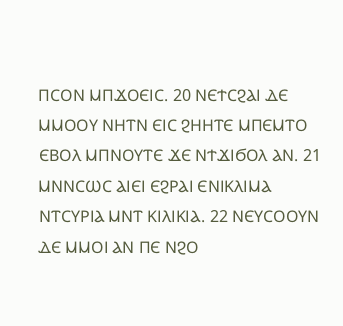ⲠⲤⲞⲚ ⲘⲠϪⲞⲈⲒⲤ. 20 ⲚⲈϮⲤϨⲀⲒ ⲆⲈ ⲘⲘⲞⲞⲨ ⲚⲎⲦⲚ ⲈⲒⲤ ϨⲎⲎⲦⲈ ⲘⲠⲈⲘⲦⲞ ⲈⲂⲞⲖ ⲘⲠⲚⲞⲨⲦⲈ ϪⲈ ⲚϮϪⲒϬⲞⲖ ⲀⲚ. 21 ⲘⲚⲚⲤⲰⲤ ⲀⲒⲈⲒ ⲈϨⲢⲀⲒ ⲈⲚⲒⲔⲖⲒⲘⲀ ⲚⲦⲤⲨⲢⲒⲀ ⲘⲚⲦ ⲔⲒⲖⲒⲔⲒⲀ. 22 ⲚⲈⲨⲤⲞⲞⲨⲚ ⲆⲈ ⲘⲘⲞⲒ ⲀⲚ ⲠⲈ ⲚϨⲞ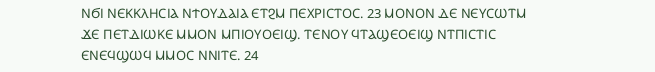ⲚϬⲒ ⲚⲈⲔⲔⲖⲎⲤⲒⲀ ⲚϮⲞⲨⲆⲀⲒⲀ ⲈⲦϨⲘ ⲠⲈⲬⲢⲒⲤⲦⲞⲤ. 23 ⲘⲞⲚⲞⲚ ⲆⲈ ⲚⲈⲨⲤⲰⲦⲘ ϪⲈ ⲠⲈⲦⲆⲒⲰⲔⲈ ⲘⲘⲞⲚ ⲘⲠⲒⲞⲨⲞⲈⲒϢ. ⲦⲈⲚⲞⲨ ϤⲦⲀϢⲈⲞⲈⲒϢ ⲚⲦⲠⲒⲤⲦⲒⲤ ⲈⲚⲈϤϢⲰϤ ⲘⲘⲞⲤ ⲚⲚⲒⲦⲈ. 24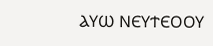ⲀⲨⲰ ⲚⲈⲨϮⲈⲞⲞⲨ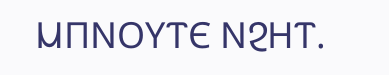ⲘⲠⲚⲞⲨⲦⲈ ⲚϨⲎⲦ.